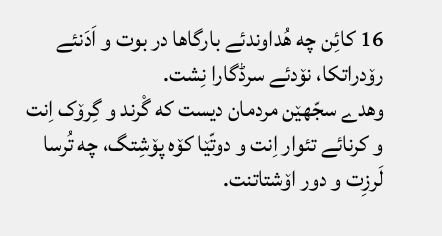16 کائِن چه هُداوندئے بارگاها در بوت و اَدَنئے رۆدراتکا، نۆدئے سرڈگارا نِشت.
وهدے سجّهێن مردمان دیست که گْرند و گِرۆک اِنت و کرنائے تئوار اِنت و دوتّێا کۆه پۆشِتگ، چه تُرسا لَرزِت و دور اۆشتاتنت.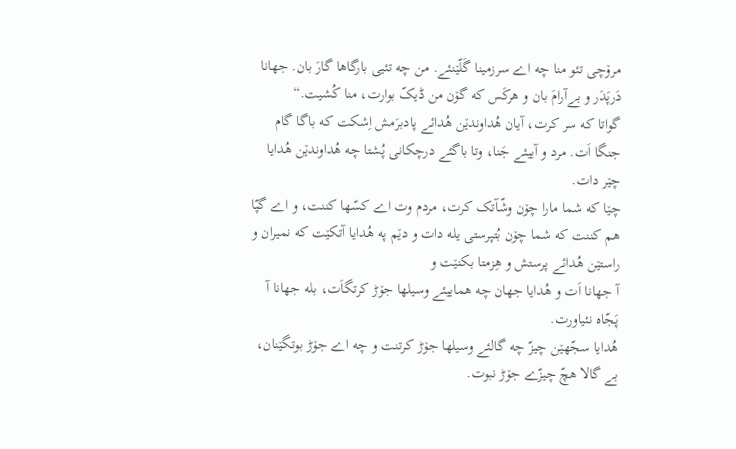مرۆچی تئو منا چه اے سرزمینا گَلّێنئے. من چه تئیی بارگاها گارَ بان. جهانا دَرپَدَر و بےآرامَ بان و هرکَس که گۆن من ڈیکّ بوارت، منا کُشیت.“
گواتا که سر کرت، آیان هُداوندێن هُدائے پادبرَمش اِشکت که باگا گام جنگا اَت. مرد و آییئے جَنا، وتا باگئے درچکانی پُشتا چه هُداوندێن هُدایا چێر دات.
چێا که شما مارا چۆن وشّآتک کرت، مردم وت اے کسّها کننت، و اے گپّا هم کننت که شما چۆن بُتپرستی یله دات و دێم په هُدایا آتکێت که نمیران و راستێن هُدائے پرستش و هِزمتا بکنێت و
آ جهانا اَت و هُدایا جهان چه هماییئے وسیلها جۆڑ کرتگاَت، بله جهانا آ پَجّاه نئیاورت.
هُدایا سجّهێن چیزّ چه گالئے وسیلها جۆڑ کرتنت و چه اے جۆڑ بوتگێنان، بے گالا هچّ چیزّے جۆڑ نبوت.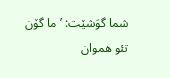شما گوَشێت: ’ما گۆن تئو هموان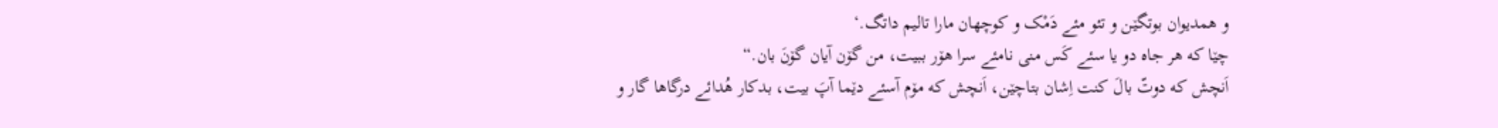و همدیوان بوتگێن و تئو مئے دَمْک و کوچهان مارا تالیم داتگ.‘
چێا که هر جاه دو یا سئے کَس منی نامئے سرا هۆر ببیت، من گۆن آیان گۆنَ بان.“
اَنچش که دوتّ بالَ کنت اِشان بتاچێن، اَنچش که مۆم آسئے دێما آپَ بیت، بدکار هُدائے درگاها گار و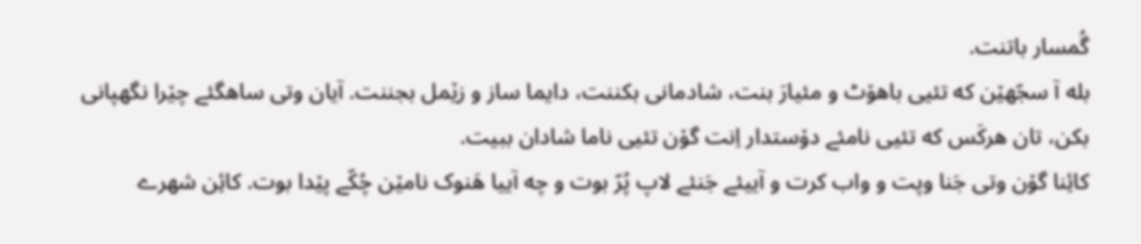گُمسار باتنت.
بله آ سجّهێن که تئیی باهۆٹ و مئیارَ بنت، شادمانی بکننت، دایما ساز و زێمل بجننت. آیان وتی ساهگئے چێرا نگهپانی بکن، تان هرکَس که تئیی نامئے دۆستدار اِنت گۆن تئیی ناما شادان ببیت.
کائِنا گۆن وتی جَنا وپت و واب کرت و آییئے جَنئے لاپ پُرّ بوت و چه آییا هَنوک نامێن چُکّے پێدا بوت. کائِن شهرے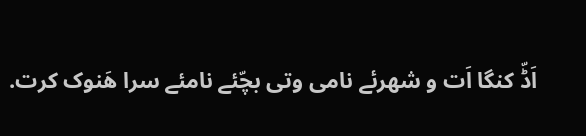اَڈّ کنگا اَت و شهرئے نامی وتی بچّئے نامئے سرا هَنوک کرت.